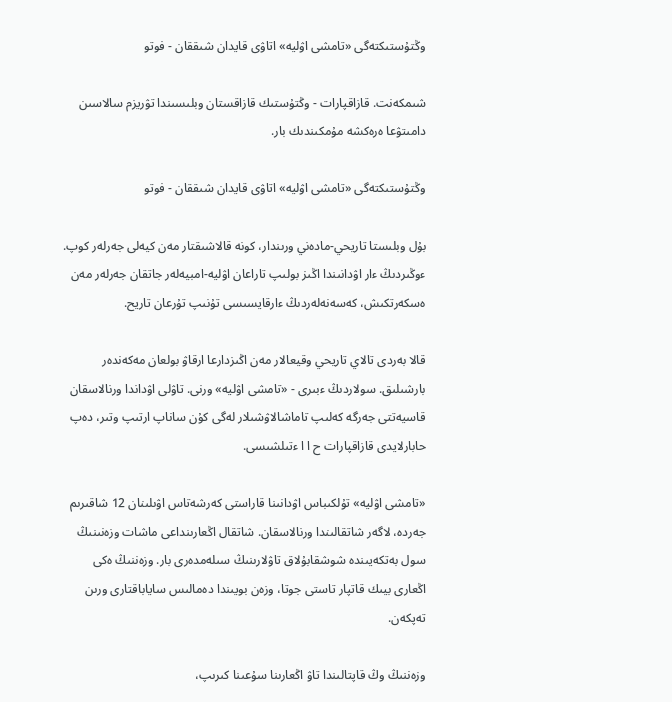وڭتۇستىكتەگى «تامشى اۋليە» اتاۋى قايدان شىققان - فوتو

شىمكەنت. قازاقپارات - وڭتۇستىك قازاقستان وبلىسىندا تۋريزم سالاسىن دامىتۋعا ەرەكشە مۇمكىندىك بار.

وڭتۇستىكتەگى «تامشى اۋليە» اتاۋى قايدان شىققان - فوتو

بۇل وبلىستا تاريحي-مادەني ورىندار، كونە قالاشىقتار مەن كيەلى جەرلەر كوپ. ءوڭىردىڭ ءار اۋدانىندا اڭىز بولىپ تاراعان اۋليە-امبيەلەر جاتقان جەرلەر مەن ەسكەرتكىش، كەسەنەلەردىڭ ءارقايسىسى تۇنىپ تۇرعان تاريح.

قالا بەردى تالاي تاريحي وقيعالار مەن اڭىزدارعا ارقاۋ بولعان مەكەندەر بارشىلىق. سولاردىڭ ءبىرى - «تامشى اۋليە» ورنى. تاۋلى اۋداندا ورنالاسقان قاسيەتتى جەرگە كەلىپ تاماشالاۋشىلار لەگى كۇن ساناپ ارتىپ وتىر، دەپ حابارلايدى قازاقپارات ح ا ا ءتىلشىسى.

«تامشى اۋليە» تۇلكىباس اۋدانىنا قاراستى كەرشەتاس اۋىلىنان 12 شاقىرىم جەردە، لاگەر شاتقالىندا ورنالاسقان. شاتقال اڭعارىنداعى ماشات وزەنىنىڭ سول بەتكەيىندە شوشقابۇلاق تاۋلارىنىڭ سىلەمدەرى بار. وزەننىڭ ەكى اڭعارى بيىك قاتپار تاستى جوتا، وزەن بويىندا دەمالىس ساياباقتارى ورىن تەپكەن.

وزەننىڭ وڭ قاپتالىندا تاۋ اڭعارىنا سۇعىنا كىرىپ،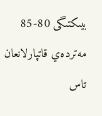بيىكتىگى 80-85 مەتردەي قاتپارلانعان تاس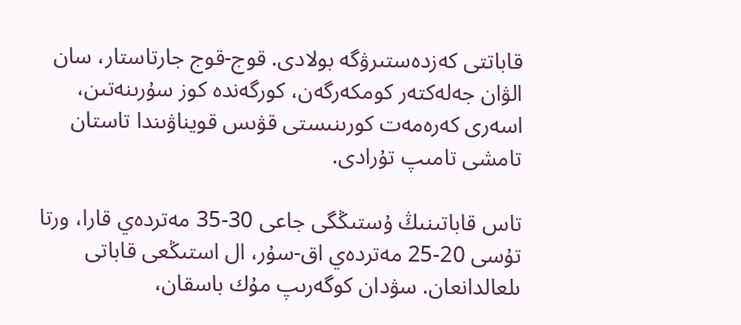قاباتتى كەزدەستىرۋگە بولادى. قوج-قوج جارتاستار، سان الۋان جەلەكتەر كومكەرگەن، كورگەندە كوز سۇرىنەتىن، اسەرى كەرەمەت كورىنىستى قۋىس قويناۋىندا تاستان تامشى تامىپ تۇرادى.

تاس قاباتىنىڭ ۇستىڭگى جاعى 30-35 مەتردەي قارا، ورتا تۇسى 20-25 مەتردەي اق-سۇر، ال استىڭعى قاباتى ىلعالدانعان. سۋدان كوگەرىپ مۇك باسقان،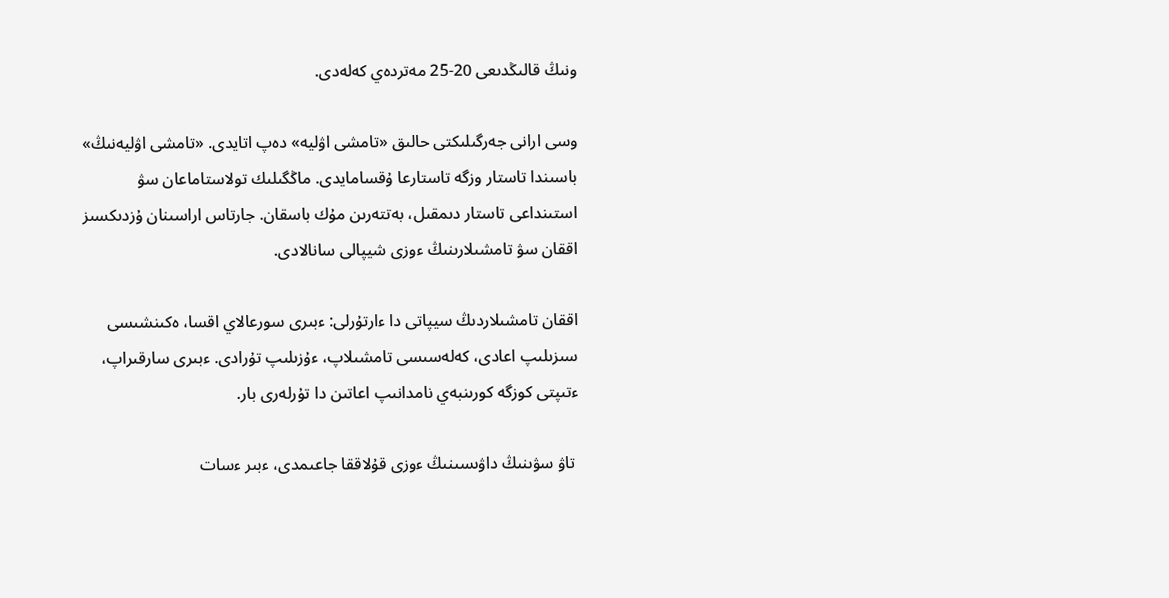ونىڭ قالىڭدىعى 20-25 مەتردەي كەلەدى.

وسى ارانى جەرگىلىكتى حالىق «تامشى اۋليە» دەپ اتايدى. «تامشى اۋليەنىڭ» باسىندا تاستار وزگە تاستارعا ۇقسامايدى. ماڭگىلىك تولاستاماعان سۋ استىنداعى تاستار دىمقىل، بەتتەرىن مۇك باسقان. جارتاس اراسىنان ۇزدىكسىز اققان سۋ تامشىلارىنىڭ ءوزى شيپالى سانالادى.

اققان تامشىلاردىڭ سيپاتى دا ءارتۇرلى: ءبىرى سورعالاي اقسا، ەكىنشىسى سىزىلىپ اعادى، كەلەسىسى تامشىلاپ، ءۇزىلىپ تۇرادى. ءبىرى سارقىراپ، ءتىپتى كوزگە كورىنبەي نامدانىپ اعاتىن دا تۇرلەرى بار.

 تاۋ سۋىنىڭ داۋىسىنىڭ ءوزى قۇلاققا جاعىمدى، ءبىر ءسات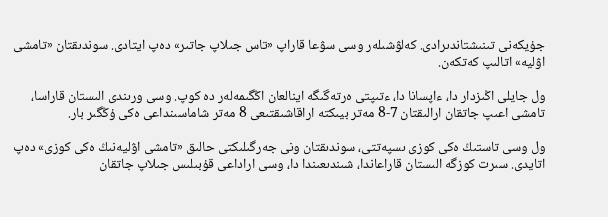جۇيكەنى تىنىشتاندىرادى. كەلۋشىلەر وسى سۋعا قاراپ «تاس جىلاپ جاتىر» دەپ ايتادى. سوندىقتان «تامشى اۋليە» اتالىپ كەتكەن.

ول جايلى اڭىزدار دا، ءاپسانا دا، ءتىپتى ەرتەگىگە اينالعان اڭگىمەلەر دە كوپ. وسى ورىندى الىستان قاراسا، تامشى اعىپ جاتقان ارالىقتان 7-8 مەتر بيىكتە اراقاشىقتىعى 8 مەتر شاماسىنداعى ەكى ۇڭگىر بار.

ول وسى تاستىڭ ەكى كوزى ىسپەتتى، سوندىقتان ونى جەرگىلىكتى حالىق «تامشى اۋليەنىڭ ەكى كوزى» دەپ اتايدى. سىرت كوزگە الىستان قاراعاندا، شىندىعىندا دا، وسى اراداعى قۇبىلىس جىلاپ جاتقان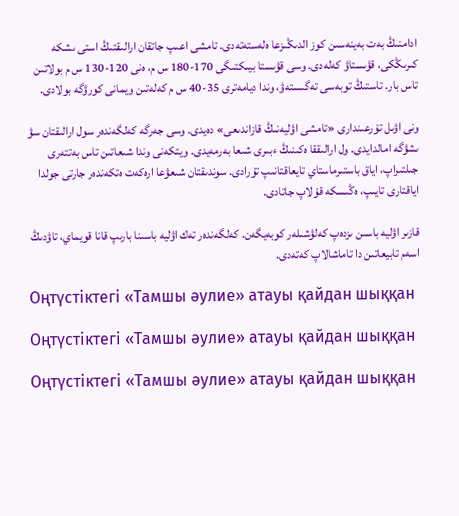ادامنىڭ بەت بەينەسىن كوز الدىڭىزعا ەلەستەتەدى. تامشى اعىپ جاتقان ارالىقتىڭ استى ىشكە كىرىڭكى، قۋىستاۋ كەلەدى. وسى قۋىستا بيىكتىگى 170-180 س م، ەنى 120-130 س م بولاتىن تاس بار. تاستىڭ توبەسى تەگىستەۋ، وندا ديامەترى 35-40 س م كەلەتىن ويمانى كورۋگە بولادى.

ونى اۋىل تۇرعىندارى «تامشى اۋليەنىڭ قازاندىعى» دەيدى. وسى جەرگە كەلگەندەر سول ارالىقتان سۋ ىشۋگە امالدايدى. ول ارالىققا ەكىنىڭ ءبىرى شىعا بەرمەيدى. ويتكەنى وندا شىعاتىن تاس بەتتەرى جىلتىراپ، اياق باستىرماستاي تايعاقتانىپ تۇرادى. سوندىقتان شىعۋعا ارەكەت ەتكەندەر جارتى جولدا اياقتارى تايىپ، ەڭىسكە قۇلاپ جاتادى.

قازىر اۋليە باسىن ىزدەپ كەلۋشىلەر كوبەيگەن. كەلگەندەر تەك اۋليە باسىنا بارىپ قانا قويماي، تاۋدىڭ اسەم تابيعاتىن دا تاماشالاپ كەتەدى.

Оңтүстіктегі «Тамшы әулие» атауы қайдан шыққан

Оңтүстіктегі «Тамшы әулие» атауы қайдан шыққан

Оңтүстіктегі «Тамшы әулие» атауы қайдан шыққан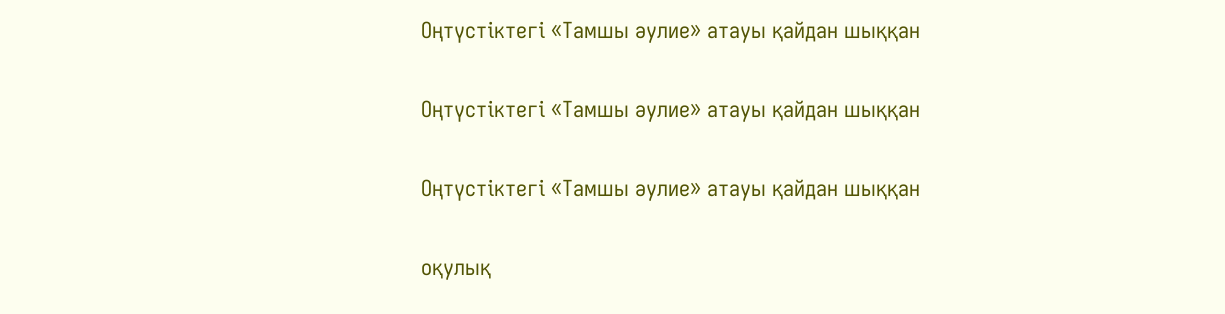Оңтүстіктегі «Тамшы әулие» атауы қайдан шыққан

Оңтүстіктегі «Тамшы әулие» атауы қайдан шыққан

Оңтүстіктегі «Тамшы әулие» атауы қайдан шыққан

оқулық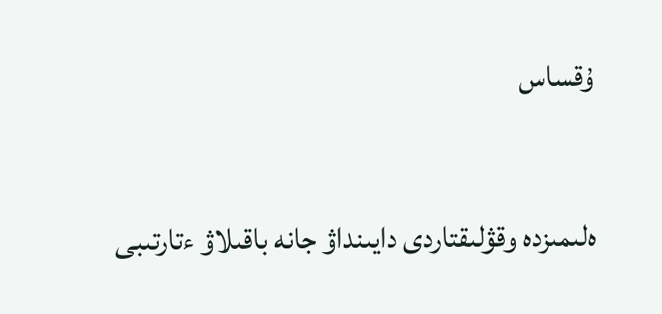ۇقساس

ەلىمىزدە وقۋلىقتاردى دايىنداۋ جانە باقىلاۋ ءتارتىبى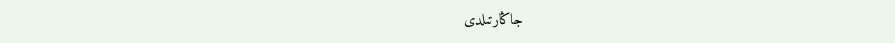جاڭارتىلدى